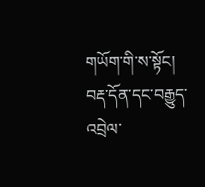གཡོག་གི་ས་སྟོང།
བརྡ་དོན་དང་བརྒྱུད་འབྲེལ་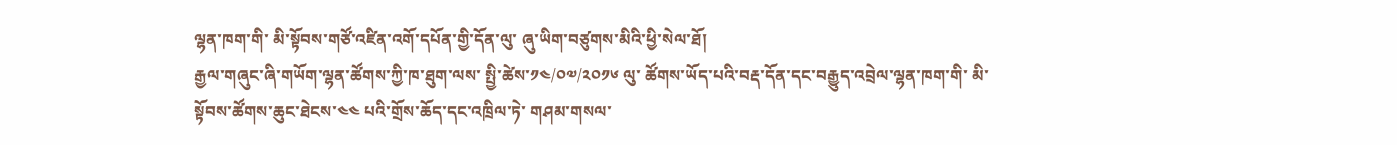ལྷན་ཁག་གི་ མི་སྟོབས་གཙོ་འཛིན་འགོ་དཔོན་གྱི་དོན་ལུ་ ཞུ་ཡིག་བཙུགས་མིའི་ཕྱི་སེལ་ཐོ།
རྒྱལ་གཞུང་ཞི་གཡོག་ལྷན་ཚོགས་ཀྱི་ཁ་ཐུག་ལས་ སྤྱི་ཚེས་༡༤/༠༧/༢༠༡༦ ལུ་ ཚོགས་ཡོད་པའི་བརྡ་དོན་དང་བརྒྱུད་འབྲེལ་ལྷན་ཁག་གི་ མི་སྟོབས་ཚོགས་ཆུང་ཐེངས་༤༤ པའི་གྲོས་ཆོད་དང་འཁྲིལ་ཏེ་ གཤམ་གསལ་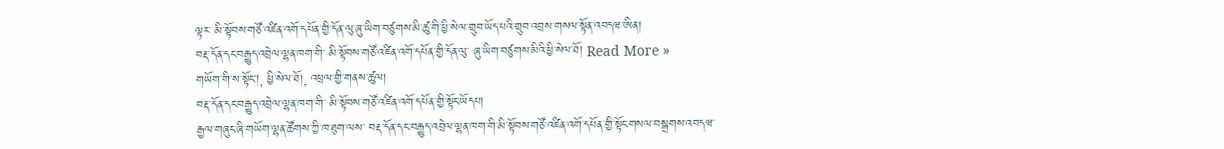ལྟར་ མི་སྟོབས་གཙོ་འཛིན་འགོ་དཔོན་གྱི་དོན་ལུ་ཞུ་ཡིག་བཙུགས་མི་ཚུ་གི་ཕྱི་སེལ་གྲུབ་ཡོད་པའི་གྲུབ་འབྲས་གསལ་སྟོན་འབདཝ་ཨིན།
བརྡ་དོན་དང་བརྒྱུད་འབྲེལ་ལྷན་ཁག་གི་ མི་སྟོབས་གཙོ་འཛིན་འགོ་དཔོན་གྱི་དོན་ལུ་ ཞུ་ཡིག་བཙུགས་མིའི་ཕྱི་སེལ་ཐོ། Read More »
གཡོག་གི་ས་སྟོང།, ཕྱི་སེལ་ཐོ།, འཕྲལ་གྱི་གནས་ཚུལ།
བརྡ་དོན་དང་བརྒྱུད་འབྲེལ་ལྷན་ཁག་གི་ མི་སྟོབས་གཙོ་འཛིན་འགོ་དཔོན་གྱི་སྟོང་ཡོདཔ།
རྒྱལ་གཞུང་ཞི་གཡོག་ལྷན་ཚོགས་ཀྱི་ཁ་ཐུག་ལས་ བརྡ་དོན་དང་བརྒྱུད་འབྲེལ་ལྷན་ཁག་གི་མི་སྟོབས་གཙོ་འཛིན་འགོ་དཔོན་གྱི་སྟོང་གསལ་བསྒྲགས་འབདཝ་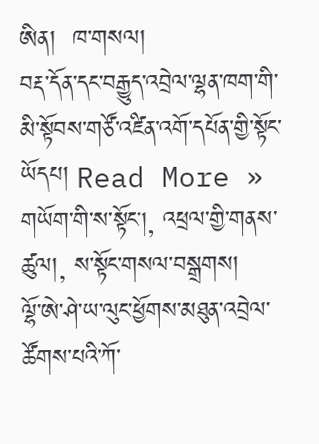ཨིན།  ཁ་གསལ།
བརྡ་དོན་དང་བརྒྱུད་འབྲེལ་ལྷན་ཁག་གི་ མི་སྟོབས་གཙོ་འཛིན་འགོ་དཔོན་གྱི་སྟོང་ཡོདཔ། Read More »
གཡོག་གི་ས་སྟོང།, འཕྲལ་གྱི་གནས་ཚུལ།, ས་སྟོང་གསལ་བསྒྲགས།
ལྷོ་ཨེ་ཤེ་ཡ་ལུང་ཕྱོགས་མཐུན་འབྲེལ་ཚོགས་པའི་ཀོ་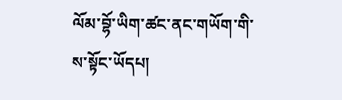ལོམ་བྷོ་ཡིག་ཚང་ནང་གཡོག་གི་ས་སྟོང་ཡོདཔ།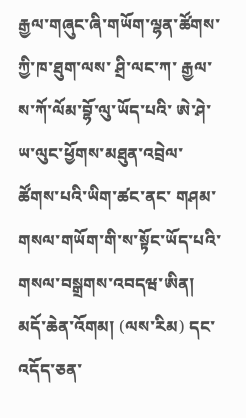རྒྱལ་གཞུང་ཞི་གཡོག་ལྷན་ཚོགས་ཀྱི་ཁ་ཐུག་ལས་ ཤྲི་ལང་ཀ་ རྒྱལ་ས་ཀོ་ལོམ་བྷོ་ལུ་ཡོད་པའི་ ཨེ་ཤེ་ཡ་ལུང་ཕྱོགས་མཐུན་འབྲེལ་ཚོགས་པའི་ཡིག་ཚང་ནང་ གཤམ་གསལ་གཡོག་གི་ས་སྟོང་ཡོད་པའི་གསལ་བསྒྲགས་འབདཝ་ཨིན། མདོ་ཆེན་འོགམ། (ལས་རིམ) དང་འདོད་ཅན་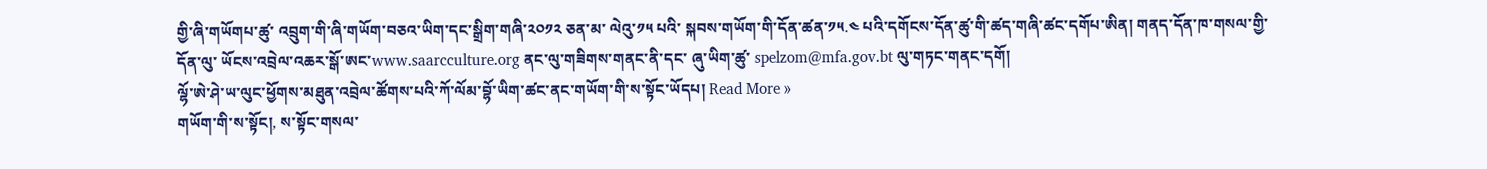གྱི་ཞི་གཡོགཔ་ཚུ་ འབྲུག་གི་ཞི་གཡོག་བཅའ་ཡིག་དང་སྒྲིག་གཞི་༢༠༡༢ ཅན་མ་ ལེའུ་༡༥ པའི་ སྐབས་གཡོག་གི་དོན་ཚན་༡༥.༤ པའི་དགོངས་དོན་ཚུ་གི་ཚད་གཞི་ཚང་དགོཔ་ཨིན། གནད་དོན་ཁ་གསལ་གྱི་དོན་ལུ་ ཡོངས་འབྲེལ་འཆར་སྒོ་ཨང་www.saarcculture.org ནང་ལུ་གཟིགས་གནང་ནི་དང་ ཞུ་ཡིག་ཚུ་ spelzom@mfa.gov.bt ལུ་གཏང་གནང་དགོ།
ལྷོ་ཨེ་ཤེ་ཡ་ལུང་ཕྱོགས་མཐུན་འབྲེལ་ཚོགས་པའི་ཀོ་ལོམ་བྷོ་ཡིག་ཚང་ནང་གཡོག་གི་ས་སྟོང་ཡོདཔ། Read More »
གཡོག་གི་ས་སྟོང།, ས་སྟོང་གསལ་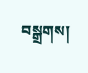བསྒྲགས།